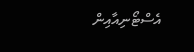އެސްޓޯނިއާއިން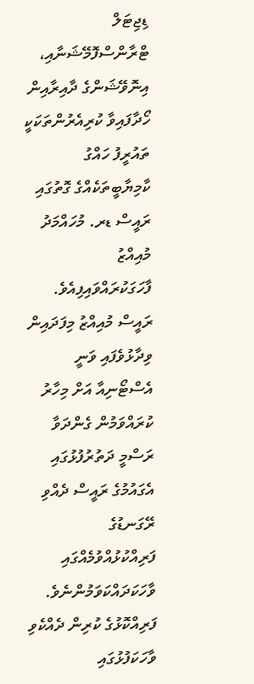ޑިޖިޓަލް ޓްރާންސްފޮމޭޝަނާއި، އިނޮވޭޝަންގެ ދާއިރާއިން ހޯދާފައިވާ ކުރިއެރުންތަކަކީ ތައުރީފު ހައްގު ކާމިޔާބީތަކެއްގެ ގޮތުގައި ރައީސް ޑރ. މުހައްމަދު މުއިއްޒު ފާހަގަކުރައްވައިފިއެވެ.
ރައީސް މުއިއްޒު މިފަދައިން ވިދާޅުވެފައި ވަނީ އެސްޓޯނިއާ އަށް މިހާރު ކުރައްވަމުން ގެންދަވާ ރަސްމީ ދަތުރުފުޅުގައި އެގައުމުގެ ރައީސް ދެއްވި ރޭގަނޑުގެ ފަރިއްކުޅުއްވުމެއްގައި ވާހަކަދައްކަވަމުންނެވެ.
ފަރިއްކޮޅުގެ ކުރިން ދެއްކެވި ވާހަކަފުޅުގައި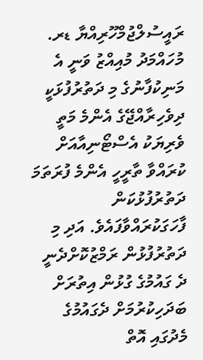ރައީސުލްޖުމްހޫރިއްޔާ ޑރ. މުހައްމަދު މުއިއްޒު ވަނީ އެ މަނިކުފާނުގެ މި ދަތުރުފުޅަކީ ދިވެހިރާއްޖޭގެ އެންމެ މަތީ ވެރިޔަކު އެސްޓޯނިއާއަށް ކުރައްވާ ތާރީހީ އެންމެ ފުރަތަމަ ދަތުރުފުޅުކަން ފާހަގަކުރައްވާފައެވެ. އަދި މި ދަތުރުފުޅުން ރަމްޒުކޮށްދެނީ ދެ ގައުމުގެ ގުޅުން އިތުރަށް ބަދަހިކުރުމަށް ދެގައުމުގެ މެދުގައި އޮތް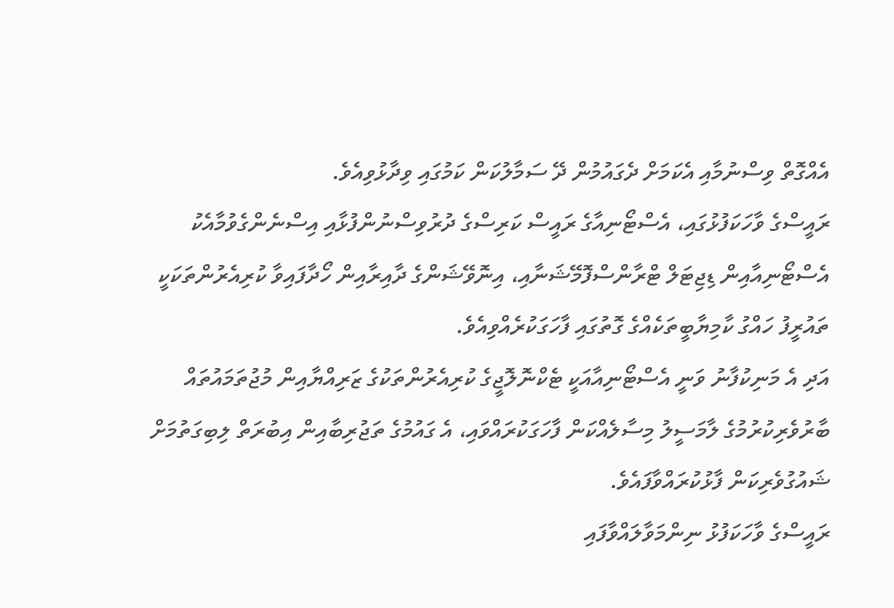އެއްގޮތް ވިސްނުމާއި އެކަމަށް ދެގައުމުން ދޭ ސަމާލުކަން ކަމުގައި ވިދާޅުވިއެވެ.
ރައީސްގެ ވާހަކަފުޅުގައި، އެސްޓޯނިއާގެ ރައީސް ކަރިސްގެ ދުރުވިސްނުންފުޅާއި އިސްނެންގެވުމާއެކު އެސްޓޯނިއާއިން ޑިޖިޓަލް ޓްރާންސްފޮމޭޝަނާއި، އިނޮވޭޝަންގެ ދާއިރާއިން ހޯދާފައިވާ ކުރިއެރުންތަކަކީ ތައުރީފު ހައްގު ކާމިޔާބީތަކެއްގެ ގޮތުގައި ފާހަގަކުރެއްވިއެވެ.
އަދި އެ މަނިކުފާނު ވަނީ އެސްޓޯނިއާއަކީ ޓެކްނޮލޮޖީގެ ކުރިއެރުންތަކުގެ ޒަރިއްޔާއިން މުޖުތަމައުތައް ބާރުވެރިކުރުމުގެ ލާމަސީލު މިސާލެއްކަން ފާހަގަކުރައްވައި، އެ ގައުމުގެ ތަޖުރިބާއިން އިބުރަތް ލިބިގަތުމަށް ޝައުގުވެރިކަން ފާޅުކުރައްވާފައެވެ.
ރައީސްގެ ވާހަކަފުޅު ނިންމަވާލައްވާފައި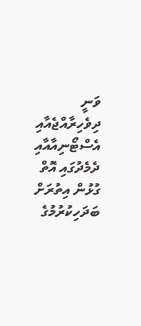ވަނީ ދިވެހިރާއްޖެއާއި އެސްޓޯނިއާއާއި ދެމެދުގައި އޮތް ގުޅުން އިތުރަށް ބަދަހިކުރުމުގެ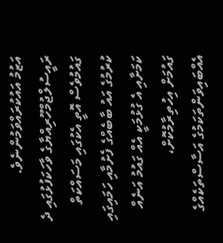އަޒުމު އައުކުރައްވަމުންނެވެ. ރައީސުލްޖުމްހޫރިއްޔާގެ ވާހަކަފުޅުގައި ދެ ގައުމުވެސް އޮތީ އެކުގައި މަސައްކަތް ކުރުމުގެ އައު ބާބެއްގެ ފެށުމާއި ހަމައިގައި ކަމަށާއި އެ ގުޅުމަކީ އެއް ގައުމު އަނެއް ގައުމަށް އިހުތިރާމުކޮށް، އެއްބައިވަންތަކަމުގެ އަސާސްތަކެއްގެ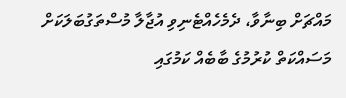މައްޗަށް ބިނާވާ، ދެމެހެއްޓެނިވި އުޖާލާ މުސްތަގުބަލަކަށް މަސައްކަތް ކުރުމުގެ ބާބެއް ކަމުގައި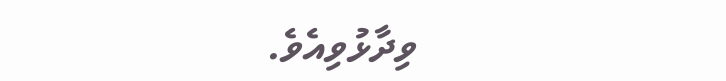ވިދާޅުވިއެވެ.